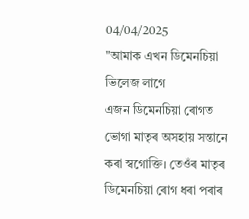04/04/2025
"আমাক এখন ডিমেনচিয়া ভিলেজ লাগে
এজন ডিমেনচিয়া ৰোগত ভোগা মাতৃৰ অসহায় সন্তানে কৰা স্বগোক্তি। তেওঁৰ মাতৃৰ ডিমেনচিয়া ৰোগ ধৰা পৰাৰ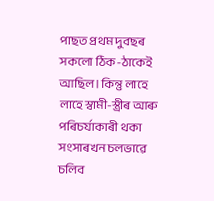পাছত প্ৰথম দুবছৰ সকলো ঠিক-ঠাকেই আছিল। কিন্তু লাহে লাহে স্বামী-স্ত্ৰীৰ আৰু পৰিচৰ্যাকাৰী থকা সংসাৰখন চলভাৱে চলিব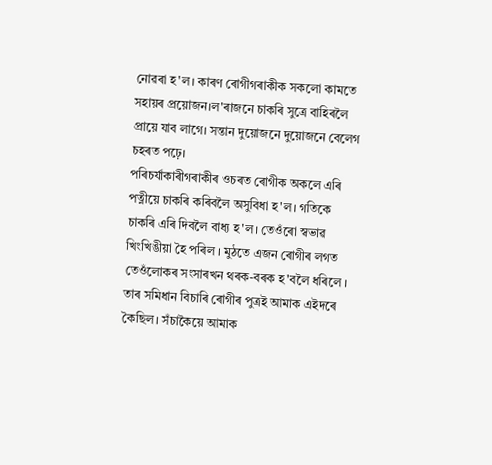নোৱৰা হ'ল। কাৰণ ৰোগীগৰাকীক সকলো কামতে সহায়ৰ প্ৰয়োজন।ল'ৰাজনে চাকৰি সুত্ৰে বাহিৰলৈ প্ৰায়ে যাব লাগে। সন্তান দুয়োজনে দুয়োজনে বেলেগ চহৰত পঢ়ে।
পৰিচৰ্যাকাৰীগৰাকীৰ ওচৰত ৰোগীক অকলে এৰি পত্নীয়ে চাকৰি কৰিবলৈ অসুবিধা হ'ল। গতিকে চাকৰি এৰি দিবলৈ বাধ্য হ'ল। তেওঁৰো স্বভাৱ খিংখিঙীয়া হৈ পৰিল । মুঠতে এজন ৰোগীৰ লগত তেওঁলোকৰ সংসাৰখন থৰক-বৰক হ'বলৈ ধৰিলে । তাৰ সমিধান বিচাৰি ৰোগীৰ পুত্ৰই আমাক এইদৰে কৈছিল। সঁচাকৈয়ে আমাক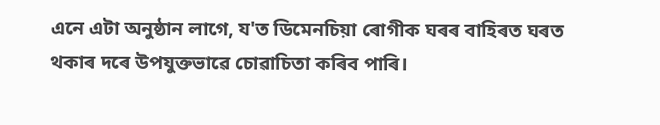এনে এটা অনুষ্ঠান লাগে, য'ত ডিমেনচিয়া ৰোগীক ঘৰৰ বাহিৰত ঘৰত থকাৰ দৰে উপযুক্তভাৱে চোৱাচিতা কৰিব পাৰি।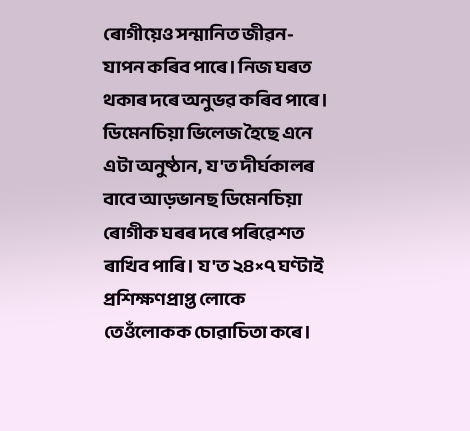ৰোগীয়েও সন্মানিত জীৱন-যাপন কৰিব পাৰে। নিজ ঘৰত থকাৰ দৰে অনুভৱ কৰিব পাৰে। ডিমেনচিয়া ভিলেজ হৈছে এনে এটা অনুষ্ঠান, য'ত দীৰ্ঘকালৰ বাবে আড়ভানছ ডিমেনচিয়া ৰোগীক ঘৰৰ দৰে পৰিৱেশত ৰাখিব পাৰি। য'ত ২৪×৭ ঘণ্টাই প্রশিক্ষণপ্রাপ্ত লোকে তেওঁলোকক চোৱাচিতা কৰে।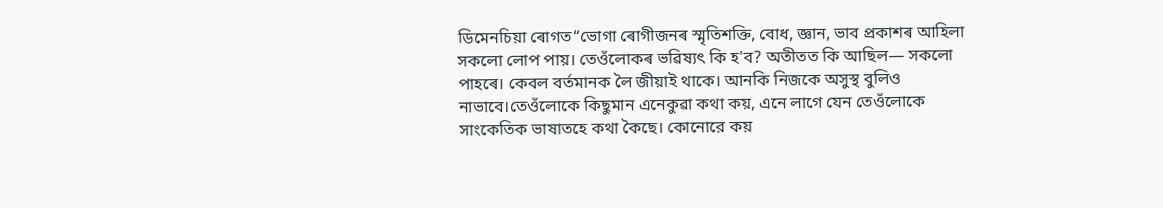ডিমেনচিয়া ৰোগত“ভোগা ৰোগীজনৰ স্মৃতিশক্তি, বোধ, জ্ঞান, ভাব প্ৰকাশৰ আহিলা সকলো লোপ পায়। তেওঁলোকৰ ভৱিষ্যৎ কি হ'ব? অতীতত কি আছিল— সকলো পাহৰে। কেবল বর্তমানক লৈ জীয়াই থাকে। আনকি নিজকে অসুস্থ বুলিও নাভাবে।তেওঁলোকে কিছুমান এনেকুৱা কথা কয়, এনে লাগে যেন তেওঁলোকে সাংকেতিক ভাষাতহে কথা কৈছে। কোনোরে কয়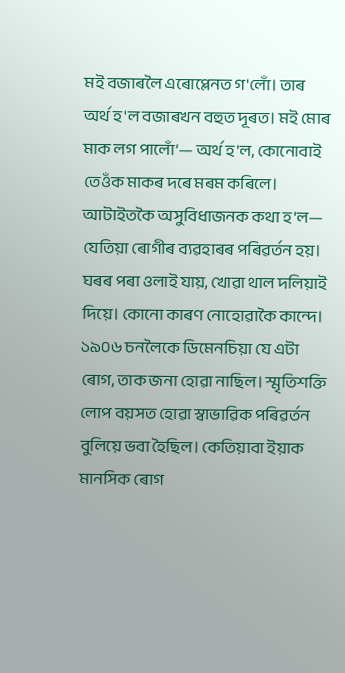মই বজাৰলৈ এৰোপ্লেনত গ'লোঁ। তাৰ অৰ্থ হ'ল বজাৰখন বহুত দূৰত। মই মোৰ মাক লগ পালোঁ’— অর্থ হ'ল, কোনোবাই তেওঁক মাকৰ দৰে মৰম কৰিলে। আটাইতকৈ অসুবিধাজনক কথা হ'ল— যেতিয়া ৰোগীৰ ব্যৱহাৰৰ পৰিৱৰ্তন হয়। ঘৰৰ পৰা ওলাই যায়, খোৱা থাল দলিয়াই দিয়ে। কোনো কাৰণ নোহোৱাকৈ কান্দে।
১৯০৬ চনলৈকে ডিমেনচিয়া যে এটা ৰোগ, তাক জনা হোৱা নাছিল। স্মৃতিশক্তি লোপ বয়সত হোৱা স্বাভাৱিক পৰিৱৰ্তন বুলিয়ে ভবা হৈছিল। কেতিয়াবা ইয়াক মানসিক ৰোগ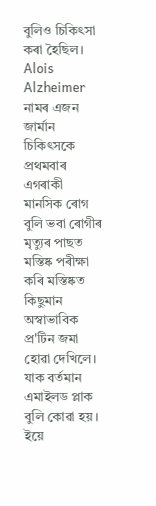বুলিও চিকিৎসা কৰা হৈছিল। Alois Alzheimer নামৰ এজন জার্মান চিকিৎসকে প্ৰথমবাৰ এগৰাকী মানসিক ৰোগ বুলি ভবা ৰোগীৰ মৃত্যুৰ পাছত মস্তিষ্ক পৰীক্ষা কৰি মস্তিষ্কত কিছুমান অস্বাভাবিক প্ৰ'টিন জমা হোৱা দেখিলে। যাক বর্তমান এমাইলড প্লাক বুলি কোৱা হয়। ইয়ে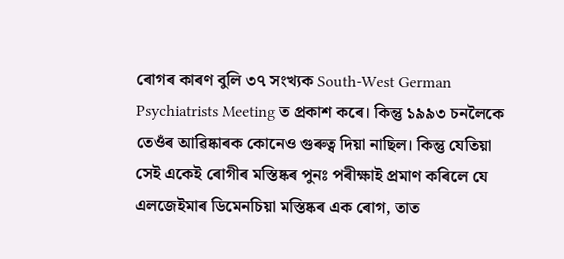ৰোগৰ কাৰণ বুলি ৩৭ সংখ্যক South-West German Psychiatrists Meeting ত প্ৰকাশ কৰে। কিন্তু ১৯৯৩ চনলৈকে তেওঁৰ আৱিষ্কাৰক কোনেও গুৰুত্ব দিয়া নাছিল। কিন্তু যেতিয়া সেই একেই ৰোগীৰ মস্তিষ্কৰ পুনঃ পৰীক্ষাই প্ৰমাণ কৰিলে যে এলজেইমাৰ ডিমেনচিয়া মস্তিষ্কৰ এক ৰোগ, তাত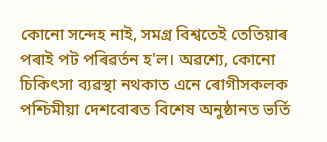কোনো সন্দেহ নাই, সমগ্ৰ বিশ্বতেই তেতিয়াৰ পৰাই পট পৰিৱৰ্তন হ'ল। অৱশ্যে, কোনো চিকিৎসা ব্যৱস্থা নথকাত এনে ৰোগীসকলক পশ্চিমীয়া দেশবোৰত বিশেষ অনুষ্ঠানত ভৰ্তি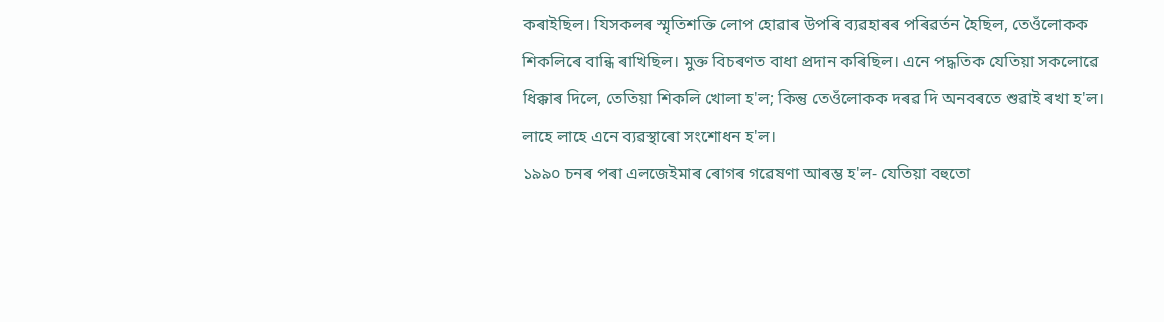কৰাইছিল। যিসকলৰ স্মৃতিশক্তি লোপ হোৱাৰ উপৰি ব্যৱহাৰৰ পৰিৱৰ্তন হৈছিল, তেওঁলোকক শিকলিৰে বান্ধি ৰাখিছিল। মুক্ত বিচৰণত বাধা প্ৰদান কৰিছিল। এনে পদ্ধতিক যেতিয়া সকলোৱে ধিক্কাৰ দিলে, তেতিয়া শিকলি খোলা হ'ল; কিন্তু তেওঁলোকক দৰৱ দি অনবৰতে শুৱাই ৰখা হ'ল। লাহে লাহে এনে ব্যৱস্থাৰো সংশোধন হ'ল।
১৯৯০ চনৰ পৰা এলজেইমাৰ ৰোগৰ গৱেষণা আৰম্ভ হ'ল- যেতিয়া বহুতো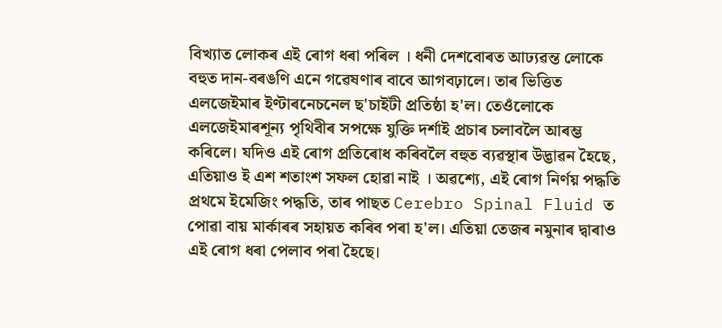বিখ্যাত লোকৰ এই ৰোগ ধৰা পৰিল । ধনী দেশবোৰত আঢ্যৱন্ত লোকে বহুত দান-বৰঙণি এনে গৱেষণাৰ বাবে আগবঢ়ালে। তাৰ ভিত্তিত এলজেইমাৰ ইণ্টাৰনেচনেল ছ'চাইটী প্রতিষ্ঠা হ'ল। তেওঁলোকে এলজেইমাৰশূন্য পৃথিবীৰ সপক্ষে যুক্তি দৰ্শাই প্ৰচাৰ চলাবলৈ আৰম্ভ কৰিলে। যদিও এই ৰোগ প্ৰতিৰোধ কৰিবলৈ বহুত ব্যৱস্থাৰ উদ্ভাৱন হৈছে, এতিয়াও ই এশ শতাংশ সফল হোৱা নাই । অৱশ্যে, এই ৰোগ নির্ণয় পদ্ধতি প্রথমে ইমেজিং পদ্ধতি, তাৰ পাছত Cerebro Spinal Fluid ত পোৱা বায় মাৰ্কাৰৰ সহায়ত কৰিব পৰা হ'ল। এতিয়া তেজৰ নমুনাৰ দ্বাৰাও এই ৰোগ ধৰা পেলাব পৰা হৈছে।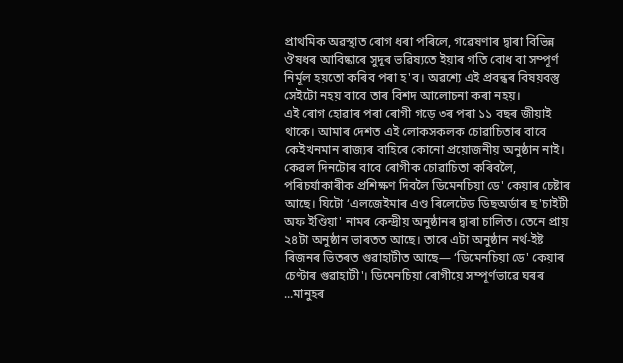প্ৰাথমিক অৱস্থাত ৰোগ ধৰা পৰিলে, গৱেষণাৰ দ্বাৰা বিভিন্ন ঔষধৰ আবিষ্কাৰে সুদূৰ ভৱিষ্যতে ইয়াৰ গতি বোধ বা সম্পূৰ্ণ নির্মূল হয়তো কৰিব পৰা হ'ব। অৱশ্যে এই প্ৰবন্ধৰ বিষয়বস্তু সেইটো নহয় বাবে তাৰ বিশদ আলোচনা কৰা নহয়।
এই ৰোগ হোৱাৰ পৰা ৰোগী গড়ে ৩ৰ পৰা ১১ বছৰ জীয়াই থাকে। আমাৰ দেশত এই লোকসকলক চোৱাচিতাৰ বাবে কেইখনমান ৰাজ্যৰ বাহিৰে কোনো প্রয়োজনীয় অনুষ্ঠান নাই। কেৱল দিনটোৰ বাবে ৰোগীক চোৱাচিতা কৰিবলৈ, পৰিচৰ্যাকাৰীক প্ৰশিক্ষণ দিবলৈ ডিমেনচিয়া ডে' কেয়াৰ চেষ্টাৰ আছে। যিটো ‘এলজেইমাৰ এণ্ড ৰিলেটেড ডিছঅৰ্ডাৰ ছ'চাইটী অফ ইণ্ডিয়া' নামৰ কেন্দ্ৰীয় অনুষ্ঠানৰ দ্বাৰা চালিত। তেনে প্রায় ২৪টা অনুষ্ঠান ভাৰতত আছে। তাৰে এটা অনুষ্ঠান নৰ্থ-ইষ্ট ৰিজনৰ ভিতৰত গুৱাহাটীত আছে— ‘ডিমেনচিয়া ডে' কেয়াৰ চেণ্টাৰ গুৱাহাটী'। ডিমেনচিয়া ৰোগীয়ে সম্পূর্ণভাৱে ঘৰৰ ...মানুহৰ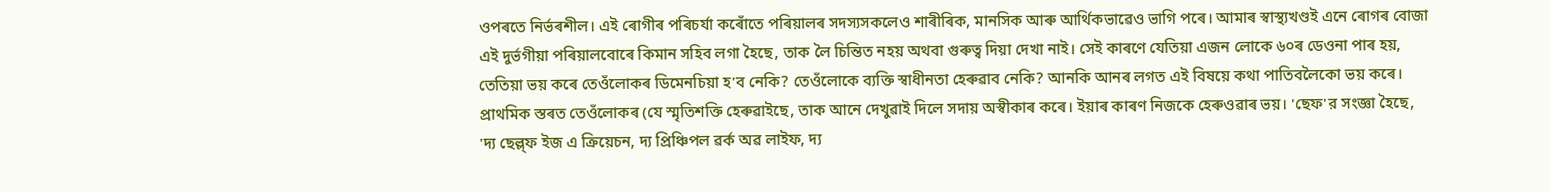ওপৰতে নিৰ্ভৰশীল। এই ৰোগীৰ পৰিচৰ্যা কৰোঁতে পৰিয়ালৰ সদস্যসকলেও শাৰীৰিক, মানসিক আৰু আৰ্থিকভাৱেও ভাগি পৰে। আমাৰ স্বাস্থ্যখণ্ডই এনে ৰোগৰ বোজা এই দুৰ্ভগীয়া পৰিয়ালবোৰে কিমান সহিব লগা হৈছে, তাক লৈ চিন্তিত নহয় অথবা গুৰুত্ব দিয়া দেখা নাই। সেই কাৰণে যেতিয়া এজন লোকে ৬০ৰ ডেওনা পাৰ হয়, তেতিয়া ভয় কৰে তেওঁলোকৰ ডিমেনচিয়া হ'ব নেকি? তেওঁলোকে ব্যক্তি স্বাধীনতা হেৰুৱাব নেকি? আনকি আনৰ লগত এই বিষয়ে কথা পাতিবলৈকো ভয় কৰে। প্ৰাথমিক স্তৰত তেওঁলোকৰ (যে স্মৃতিশক্তি হেৰুৱাইছে, তাক আনে দেখুৱাই দিলে সদায় অস্বীকাৰ কৰে। ইয়াৰ কাৰণ নিজকে হেৰুওৱাৰ ভয়। 'ছেফ'র সংজ্ঞা হৈছে, 'দ্য ছেল্ল্ফ ইজ এ ক্রিয়েচন, দ্য প্রিঞ্চিপল ৱৰ্ক অৱ লাইফ, দ্য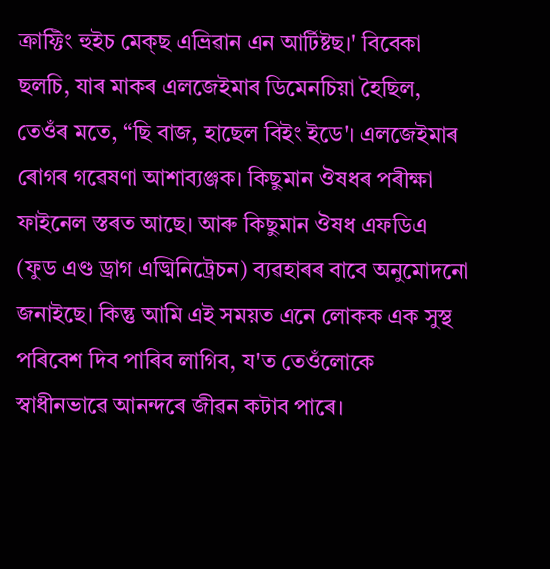ক্রাফ্টিং হুইচ মেক্ছ এভ্ৰিৱান এন আৰ্টিষ্টছ।' বিবেকা ছলচি, যাৰ মাকৰ এলজেইমাৰ ডিমেনচিয়া হৈছিল, তেওঁৰ মতে, “ছি বাজ, হাছেল বিইং ইডে'। এলজেইমাৰ ৰোগৰ গৱেষণা আশাব্যঞ্জক। কিছুমান ঔষধৰ পৰীক্ষা ফাইনেল স্তৰত আছে। আৰু কিছুমান ঔষধ এফডিএ (ফুড এণ্ড ড্রাগ এড্মিনিট্ৰেচন) ব্যৱহাৰৰ বাবে অনুমোদনো জনাইছে। কিন্তু আমি এই সময়ত এনে লোকক এক সুস্থ পৰিবেশ দিব পাৰিব লাগিব, য'ত তেওঁলোকে স্বাধীনভাৱে আনন্দৰে জীৱন কটাব পাৰে।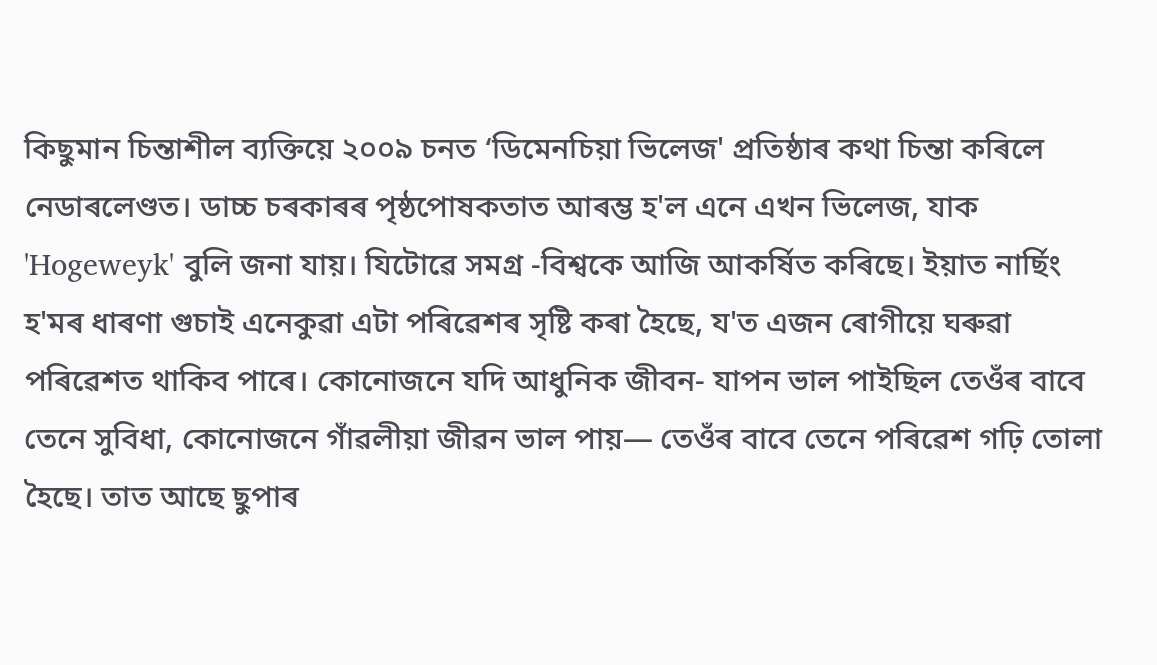কিছুমান চিন্তাশীল ব্যক্তিয়ে ২০০৯ চনত ‘ডিমেনচিয়া ভিলেজ' প্রতিষ্ঠাৰ কথা চিন্তা কৰিলে নেডাৰলেণ্ডত। ডাচ্চ চৰকাৰৰ পৃষ্ঠপোষকতাত আৰম্ভ হ'ল এনে এখন ভিলেজ, যাক 'Hogeweyk' বুলি জনা যায়। যিটোৱে সমগ্ৰ -বিশ্বকে আজি আকৰ্ষিত কৰিছে। ইয়াত নাৰ্ছিং হ'মৰ ধাৰণা গুচাই এনেকুৱা এটা পৰিৱেশৰ সৃষ্টি কৰা হৈছে, য'ত এজন ৰোগীয়ে ঘৰুৱা পৰিৱেশত থাকিব পাৰে। কোনোজনে যদি আধুনিক জীবন- যাপন ভাল পাইছিল তেওঁৰ বাবে তেনে সুবিধা, কোনোজনে গাঁৱলীয়া জীৱন ভাল পায়— তেওঁৰ বাবে তেনে পৰিৱেশ গঢ়ি তোলা হৈছে। তাত আছে ছুপাৰ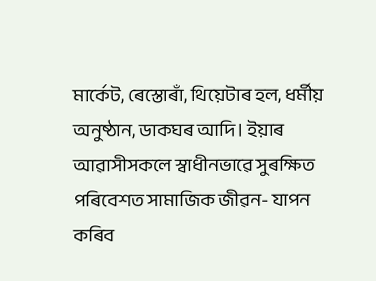মাৰ্কেট, ৰেস্তোৰাঁ, থিয়েটাৰ হল, ধর্মীয় অনুষ্ঠান, ডাকঘৰ আদি। ইয়াৰ আৱাসীসকলে স্বাধীনভাৱে সুৰক্ষিত পৰিবেশত সামাজিক জীৱন- যাপন কৰিব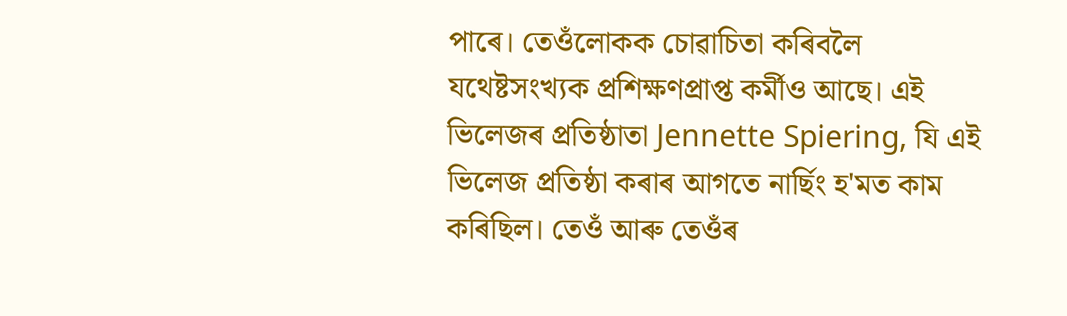পাৰে। তেওঁলোকক চোৱাচিতা কৰিবলৈ যথেষ্টসংখ্যক প্রশিক্ষণপ্রাপ্ত কর্মীও আছে। এই ভিলেজৰ প্ৰতিষ্ঠাতা Jennette Spiering, যি এই ভিলেজ প্রতিষ্ঠা কৰাৰ আগতে নাৰ্ছিং হ'মত কাম কৰিছিল। তেওঁ আৰু তেওঁৰ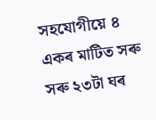সহযোগীয়ে ৪ একৰ মাটিত সৰু সৰু ২৩টা ঘৰ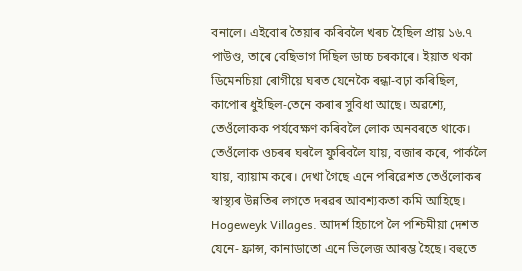বনালে। এইবোৰ তৈয়াৰ কৰিবলৈ খৰচ হৈছিল প্ৰায় ১৬.৭ পাউণ্ড, তাৰে বেছিভাগ দিছিল ডাচ্চ চৰকাৰে। ইয়াত থকা ডিমেনচিয়া ৰোগীয়ে ঘৰত যেনেকৈ ৰন্ধা-বঢ়া কৰিছিল, কাপোৰ ধুইছিল-তেনে কৰাৰ সুবিধা আছে। অৱশ্যে, তেওঁলোকক পর্যবেক্ষণ কৰিবলৈ লোক অনবৰতে থাকে। তেওঁলোক ওচৰৰ ঘৰলৈ ফুৰিবলৈ যায়, বজাৰ কৰে, পার্কলৈ যায়, ব্যায়াম কৰে। দেখা গৈছে এনে পৰিৱেশত তেওঁলোকৰ স্বাস্থ্যৰ উন্নতিৰ লগতে দৰৱৰ আবশ্যকতা কমি আহিছে। Hogeweyk Villages. আদর্শ হিচাপে লৈ পশ্চিমীয়া দেশত যেনে- ফ্রান্স, কানাডাতো এনে ভিলেজ আৰম্ভ হৈছে। বহুতে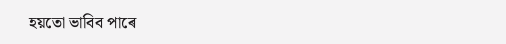হয়তো ভাবিব পাৰে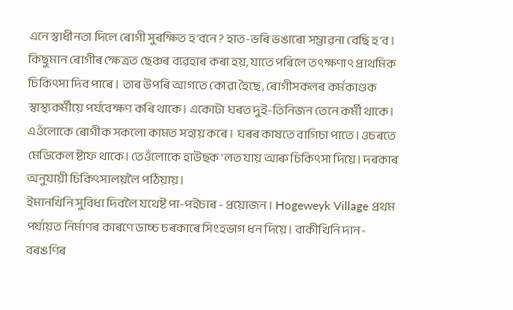এনে স্বাধীনতা দিলে ৰোগী সুৰক্ষিত হ'বনে? হাত-ভৰি ভঙাৰো সম্ভাৱনা বেছি হ'ব। কিছুমান ৰোগীৰ ক্ষেত্ৰত ছেঞ্চৰ ব্যৱহাৰ কৰা হয়, যাতে পৰিলে তৎক্ষণাৎ প্রাথমিক চিকিৎসা দিব পাৰে। তাৰ উপৰি আগতে কোৱা হৈছে, ৰোগীসকলৰ কর্মকাণ্ডক স্বাস্থ্যকর্মীয়ে পৰ্যবেক্ষণ কৰি থাকে। একোটা ঘৰত দুই-তিনিজন তেনে কর্মী থাকে। এওঁলোকে ৰোগীক সকলো কামত সহায় কৰে। ঘৰৰ কাষতে বাগিচা পাতে। ওচৰতে মেডিকেল ষ্টাফ থাকে। তেওঁলোকে হাউছক 'লত যায় আৰু চিকিৎসা দিয়ে। দৰকাৰ অনুযায়ী চিকিৎসালয়লৈ পঠিয়ায়।
ইমানখিনি সুবিধা দিবলৈ যথেষ্ট পা-পইচাৰ - প্রয়োজন। Hogeweyk Village প্রথম পৰ্যায়ত নিৰ্মাণৰ কাৰণে ডাচ্চ চৰকাৰে সিংহভাগ ধন দিয়ে। বাকীখিনি দান-বৰঙণিৰ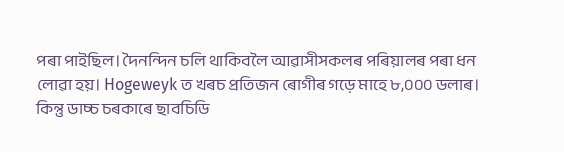পৰা পাইছিল। দৈনন্দিন চলি থাকিবলৈ আৱাসীসকলৰ পৰিয়ালৰ পৰা ধন লোৱা হয়। Hogeweyk ত খৰচ প্ৰতিজন ৰোগীৰ গড়ে মাহে ৮,০০০ ডলাৰ। কিন্তু ডাচ্চ চৰকাৰে ছাবচিডি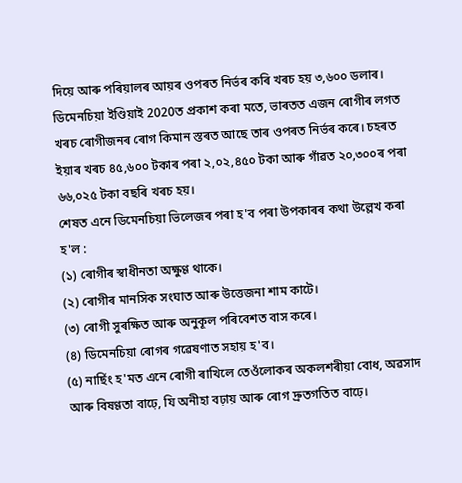দিয়ে আৰু পৰিয়ালৰ আয়ৰ ওপৰত নিৰ্ভৰ কৰি খৰচ হয় ৩,৬০০ ডলাৰ। ডিমেনচিয়া ইণ্ডিয়াই 2020ত প্ৰকাশ কৰা মতে, ভাৰতত এজন ৰোগীৰ লগত খৰচ ৰোগীজনৰ ৰোগ কিমান স্তৰত আছে তাৰ ওপৰত নিৰ্ভৰ কৰে। চহৰত ইয়াৰ খৰচ ৪৫,৬০০ টকাৰ পৰা ২,০২,৪৫০ টকা আৰু গাঁৱত ২০,৩০০ৰ পৰা ৬৬,০২৫ টকা বছৰি খৰচ হয়।
শেষত এনে ডিমেনচিয়া ভিলেজৰ পৰা হ'ব পৰা উপকাৰৰ কথা উল্লেখ কৰা হ'ল :
(১) ৰোগীৰ স্বাধীনতা অক্ষুণ্ণ থাকে।
(২) ৰোগীৰ মানসিক সংঘাত আৰু উত্তেজনা শাম কাটে।
(৩) ৰোগী সুৰক্ষিত আৰু অনুকূল পৰিবেশত বাস কৰে।
(৪) ডিমেনচিয়া ৰোগৰ গৱেষণাত সহায় হ'ব।
(৫) নাৰ্ছিং হ'মত এনে ৰোগী ৰাখিলে তেওঁলোকৰ অকলশৰীয়া বোধ, অৱসাদ আৰু বিষণ্ণতা বাঢ়ে, যি অনীহা বঢ়ায় আৰু ৰোগ দ্রুতগতিত বাঢ়ে।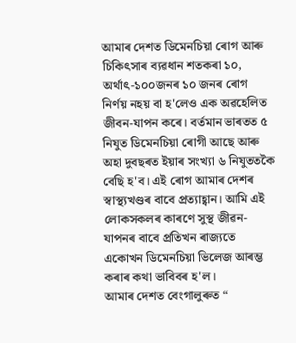আমাৰ দেশত ডিমেনচিয়া ৰোগ আৰু চিকিৎসাৰ ব্যৱধান শতকৰা ১০, অর্থাৎ-১০০জনৰ ১০ জনৰ ৰোগ নির্ণয় নহয় বা হ'লেও এক অৱহেলিত জীবন-যাপন কৰে। বৰ্তমান ভাৰতত ৫ নিযুত ডিমেনচিয়া ৰোগী আছে আৰু অহা দুবছৰত ইয়াৰ সংখ্যা ৬ নিযুততকৈ বেছি হ'ব। এই ৰোগ আমাৰ দেশৰ স্বাস্থ্যখণ্ডৰ বাবে প্ৰত্যাহ্বান। আমি এই লোকসকলৰ কাৰণে সুস্থ জীৱন-যাপনৰ বাবে প্ৰতিখন ৰাজ্যতে একোখন ডিমেনচিয়া ভিলেজ আৰম্ভ কৰাৰ কথা ভাবিবৰ হ'ল।
আমাৰ দেশত বেংগালুৰুত “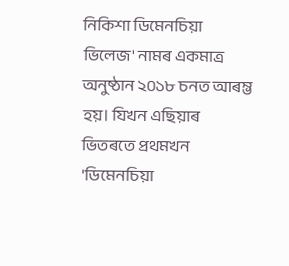নিকিশা ডিমেনচিয়া ভিলেজ' নামৰ একমাত্ৰ অনুষ্ঠান ২০১৮ চনত আৰম্ভ হয়। যিখন এছিয়াৰ ভিতৰতে প্রথমখন 'ডিমেনচিয়া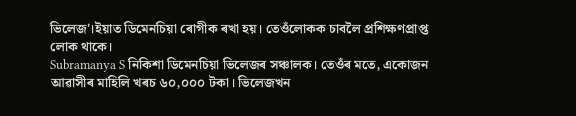ভিলেজ'।ইয়াত ডিমেনচিয়া ৰোগীক ৰখা হয়। তেওঁলোকক চাবলৈ প্ৰশিক্ষণপ্রাপ্ত লোক থাকে।
Subramanya S নিকিশা ডিমেনচিয়া ভিলেজৰ সঞ্চালক। তেওঁৰ মতে, একোজন আৱাসীৰ মাহিলি খৰচ ৬০,০০০ টকা। ভিলেজখন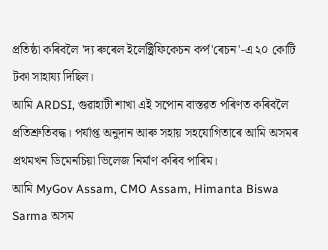প্রতিষ্ঠা কৰিবলৈ 'দ্য ৰুৰেল ইলেক্ট্রিফিকেচন কৰ্প'ৰেচন'-এ ২০ কোটি টকা সাহায্য দিছিল।
আমি ARDSI, গুৱাহাটী শাখা এই সপোন বাস্তৱত পৰিণত কৰিবলৈ প্ৰতিশ্ৰুতিবদ্ধ। পৰ্যাপ্ত অনুদান আৰু সহায় সহযোগিতাৰে আমি অসমৰ প্ৰথমখন ডিমেনচিয়া ভিলেজ নিৰ্মাণ কৰিব পাৰিম।
আমি MyGov Assam, CMO Assam, Himanta Biswa Sarma অসম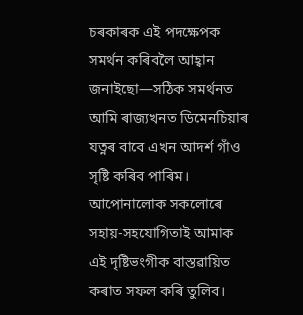চৰকাৰক এই পদক্ষেপক সমৰ্থন কৰিবলৈ আহ্বান জনাইছো—সঠিক সমৰ্থনত আমি ৰাজ্যখনত ডিমেনচিয়াৰ যত্নৰ বাবে এখন আদৰ্শ গাঁও সৃষ্টি কৰিব পাৰিম।
আপোনালোক সকলোৰে সহায়-সহযোগিতাই আমাক এই দৃষ্টিভংগীক বাস্তৱায়িত কৰাত সফল কৰি তুলিব।